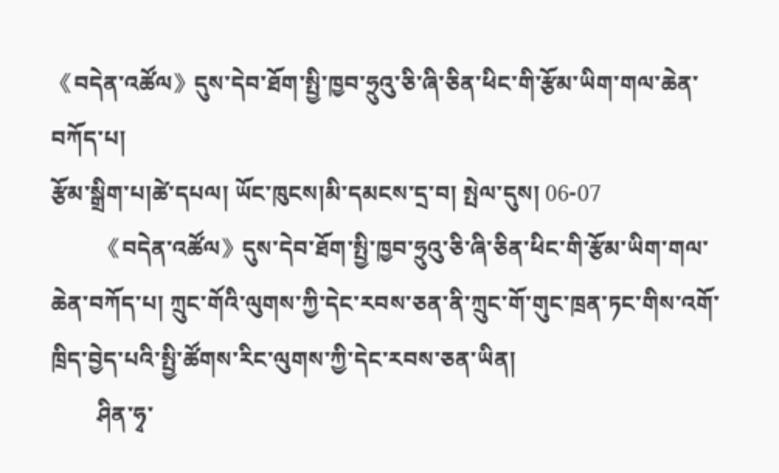《བདེན་འཚོལ》དུས་དེབ་ཐོག་སྤྱི་ཁྱབ་ཧྲུའུ་ཅི་ཞི་ཅིན་ཕིང་གི་རྩོམ་ཡིག་གལ་ཆེན་བཀོད་པ།
རྩོམ་སྒྲིག་པ།ཚེ་དཔལ། ཡོང་ཁུངས།མི་དམངས་དྲ་བ། སྤེལ་དུས། 06-07
        《བདེན་འཚོལ》དུས་དེབ་ཐོག་སྤྱི་ཁྱབ་ཧྲུའུ་ཅི་ཞི་ཅིན་ཕིང་གི་རྩོམ་ཡིག་གལ་ཆེན་བཀོད་པ། ཀྲུང་གོའི་ལུགས་ཀྱི་དེང་རབས་ཅན་ནི་ཀྲུང་གོ་གུང་ཁྲན་ཏང་གིས་འགོ་ཁྲིད་བྱེད་པའི་སྤྱི་ཚོགས་རིང་ལུགས་ཀྱི་དེང་རབས་ཅན་ཡིན།
        ཤིན་ཧྭ་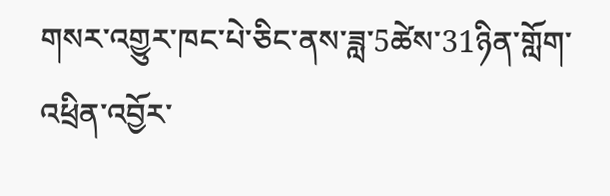གསར་འགྱུར་ཁང་པེ་ཅིང་ནས་ཟླ་5ཚེས་31ཉིན་གློག་འཕྲིན་འབྱོར་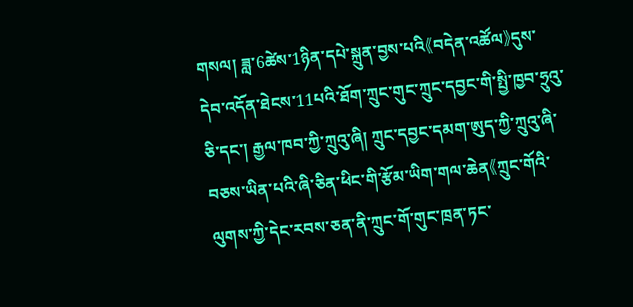གསལ། ཟླ་6ཚེས་1ཉིན་དཔེ་སྐྲུན་བྱས་པའི《བདེན་འཚོལ》དུས་དེབ་འདོན་ཐེངས་11པའི་ཐོག་ཀྲུང་གུང་ཀྲུང་དབྱང་གི་སྤྱི་ཁྱབ་ཧྲུའུ་ཅི་དང་། རྒྱལ་ཁབ་ཀྱི་ཀྲུའུ་ཞི། ཀྲུང་དབྱང་དམག་ཨུད་ཀྱི་ཀྲུའུ་ཞི་བཅས་ཡིན་པའི་ཞི་ཅིན་ཕིང་གི་རྩོམ་ཡིག་གལ་ཆེན《ཀྲུང་གོའི་ལུགས་ཀྱི་དེང་རབས་ཅན་ནི་ཀྲུང་གོ་གུང་ཁྲན་ཏང་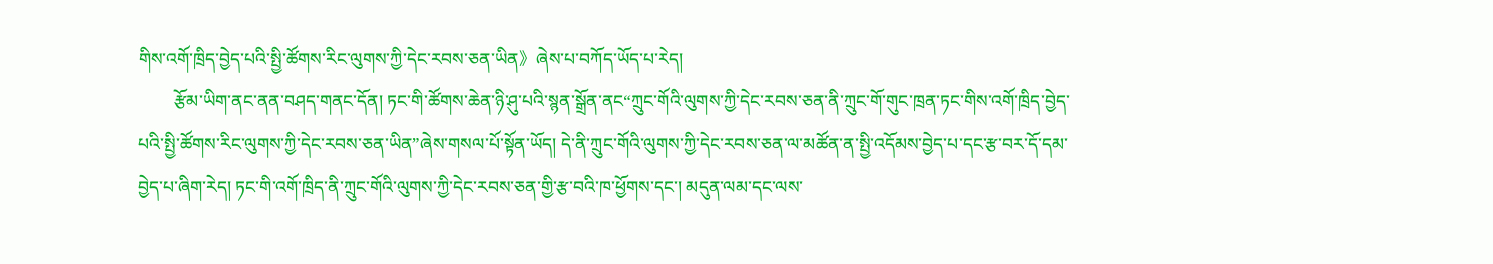གིས་འགོ་ཁྲིད་བྱེད་པའི་སྤྱི་ཚོགས་རིང་ལུགས་ཀྱི་དེང་རབས་ཅན་ཡིན》ཞེས་པ་བཀོད་ཡོད་པ་རེད།
        རྩོམ་ཡིག་ནང་ནན་བཤད་གནང་དོན། ཏང་གི་ཚོགས་ཆེན་ཉི་ཤུ་པའི་སྙན་སྒྲོན་ནང“ཀྲུང་གོའི་ལུགས་ཀྱི་དེང་རབས་ཅན་ནི་ཀྲུང་གོ་གུང་ཁྲན་ཏང་གིས་འགོ་ཁྲིད་བྱེད་པའི་སྤྱི་ཚོགས་རིང་ལུགས་ཀྱི་དེང་རབས་ཅན་ཡིན”ཞེས་གསལ་པོ་སྟོན་ཡོད། དེ་ནི་ཀྲུང་གོའི་ལུགས་ཀྱི་དེང་རབས་ཅན་ལ་མཚོན་ན་སྤྱི་འདོམས་བྱེད་པ་དང་རྩ་བར་དོ་དམ་བྱེད་པ་ཞིག་རེད། ཏང་གི་འགོ་ཁྲིད་ནི་ཀྲུང་གོའི་ལུགས་ཀྱི་དེང་རབས་ཅན་གྱི་རྩ་བའི་ཁ་ཕྱོགས་དང་། མདུན་ལམ་དང་ལས་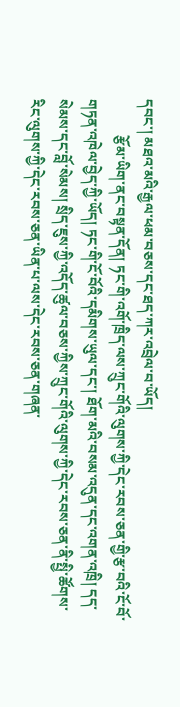དབང་། མཐའ་མའི་རྒྱལ་ཕམ་བཅས་དང་ཐད་ཀར་འབྲེལ་བ་ཡོད།
          རྩོམ་ཡིག་ནང་བསྟན་དོན། ཏང་གི་འགོ་ཁྲིད་ལས་ཀྲུང་གོའི་ལུགས་ཀྱི་དེང་རབས་ཅན་གྱི་རྩ་བའི་ངོ་བོ་གཏན་འཁེལ་བྱེད་ཀྱི་ཡོད། ཏང་གི་ངོ་བོའི་དམིགས་ཡུལ་དང་། ཐོག་མའི་བསམ་འདུན་དང་འགན་འཁྲི། དད་སེམས་དང་བློ་སེམས། སྲིད་ཇུས་ཀྱི་འདོད་ཚུལ་བཅས་ཀྱིས་ཀྲུང་གོའི་ལུགས་ཀྱི་དེང་རབས་ཅན་ནི་སྤྱི་ཚོགས་རིང་ལུགས་ཀྱི་དེང་རབས་ཅན་ཡིན་པ་ལས་དེང་རབས་ཅན་གཞན་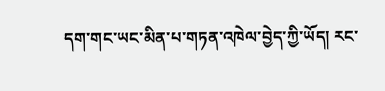དག་གང་ཡང་མིན་པ་གཏན་འཁེལ་བྱེད་ཀྱི་ཡོད། རང་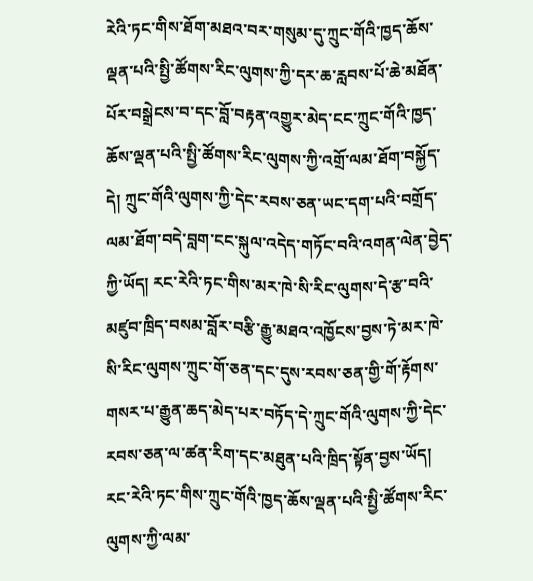རེའི་ཏང་གིས་ཐོག་མཐའ་བར་གསུམ་དུ་ཀྲུང་གོའི་ཁྱད་ཆོས་ལྡན་པའི་སྤྱི་ཚོགས་རིང་ལུགས་ཀྱི་དར་ཆ་རླབས་པོ་ཆེ་མཐོན་པོར་བསྒྲེངས་བ་དང་བློ་བརྟན་འགྱུར་མེད་ངང་ཀྲུང་གོའི་ཁྱད་ཆོས་ལྡན་པའི་སྤྱི་ཚོགས་རིང་ལུགས་ཀྱི་འགྲོ་ལམ་ཐོག་བསྐྱོད་དེ། ཀྲུང་གོའི་ལུགས་ཀྱི་དེང་རབས་ཅན་ཡང་དག་པའི་བགྲོད་ལམ་ཐོག་བདེ་བླག་ངང་སྐུལ་འདེད་གཏོང་བའི་འགན་ལེན་བྱེད་ཀྱི་ཡོད། རང་རེའི་ཏང་གིས་མར་ཁེ་སི་རིང་ལུགས་དེ་རྩ་བའི་མཛུབ་ཁྲིད་བསམ་བློར་བརྩི་རྒྱུ་མཐའ་འཁྱོངས་བྱས་ཏེ་མར་ཁེ་སི་རིང་ལུགས་ཀྲུང་གོ་ཅན་དང་དུས་རབས་ཅན་གྱི་གོ་རྟོགས་གསར་པ་རྒྱུན་ཆད་མེད་པར་བཏོད་དེ་ཀྲུང་གོའི་ལུགས་ཀྱི་དེང་རབས་ཅན་ལ་ཚན་རིག་དང་མཐུན་པའི་ཁྲིད་སྟོན་བྱས་ཡོད།  རང་རེའི་ཏང་གིས་ཀྲུང་གོའི་ཁྱད་ཆོས་ལྡན་པའི་སྤྱི་ཚོགས་རིང་ལུགས་ཀྱི་ལམ་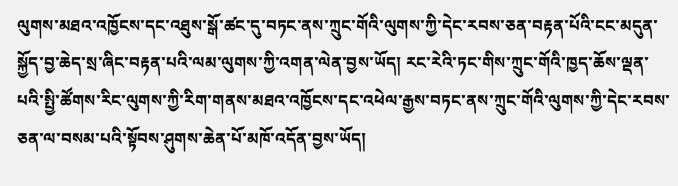ལུགས་མཐའ་འཁྱོངས་དང་འཐུས་སྒོ་ཚང་དུ་བཏང་ནས་ཀྲུང་གོའི་ལུགས་ཀྱི་དེང་རབས་ཅན་བརྟན་པོའི་ངང་མདུན་སྐྱོད་བྱ་ཆེད་སྲ་ཞིང་བརྟན་པའི་ལམ་ལུགས་ཀྱི་འགན་ལེན་བྱས་ཡོད། རང་རེའི་ཏང་གིས་ཀྲུང་གོའི་ཁྱད་ཆོས་ལྡན་པའི་སྤྱི་ཚོགས་རིང་ལུགས་ཀྱི་རིག་གནས་མཐའ་འཁྱོངས་དང་འཕེལ་རྒྱས་བཏང་ནས་ཀྲུང་གོའི་ལུགས་ཀྱི་དེང་རབས་ཅན་ལ་བསམ་པའི་སྟོབས་ཤུགས་ཆེན་པོ་མཁོ་འདོན་བྱས་ཡོད།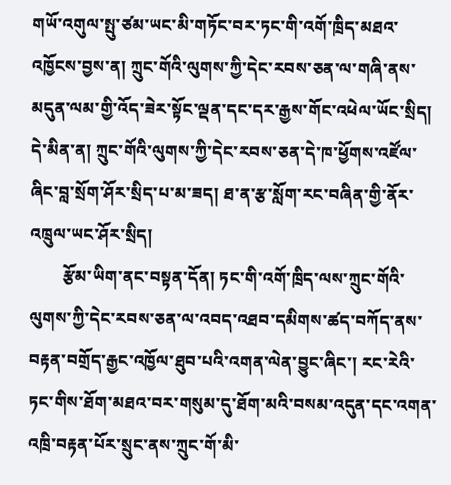གཡོ་འགུལ་སྤུ་ཙམ་ཡང་མི་གཏོང་བར་ཏང་གི་འགོ་ཁྲིད་མཐའ་འཁྱོངས་བྱས་ན། ཀྲུང་གོའི་ལུགས་ཀྱི་དེང་རབས་ཅན་ལ་གཞི་ནས་མདུན་ལམ་གྱི་འོད་ཟེར་སྟོང་ལྡན་དང་དར་རྒྱས་གོང་འཕེལ་ཡོང་སྲིད། དེ་མིན་ན། ཀྲུང་གོའི་ལུགས་ཀྱི་དེང་རབས་ཅན་དེ་ཁ་ཕྱོགས་འཛོལ་ཞིང་བླ་སྲོག་ཤོར་སྲིད་པ་མ་ཟད། ཐ་ན་རྩ་སློག་རང་བཞིན་གྱི་ནོར་འཁྲུལ་ཡང་ཤོར་སྲིད།
        རྩོམ་ཡིག་ནང་བསྟན་དོན། ཏང་གི་འགོ་ཁྲིད་ལས་ཀྲུང་གོའི་ལུགས་ཀྱི་དེང་རབས་ཅན་ལ་འབད་འཐབ་དམིགས་ཚད་བཀོད་ནས་བརྟན་བགྲོད་རྒྱང་འཁྱོལ་ཐུབ་པའི་འགན་ལེན་བྱུང་ཞིང་། རང་རེའི་ཏང་གིས་ཐོག་མཐའ་བར་གསུམ་དུ་ཐོག་མའི་བསམ་འདུན་དང་འགན་འཁྲི་བརྟན་པོར་སྲུང་ནས་ཀྲུང་གོ་མི་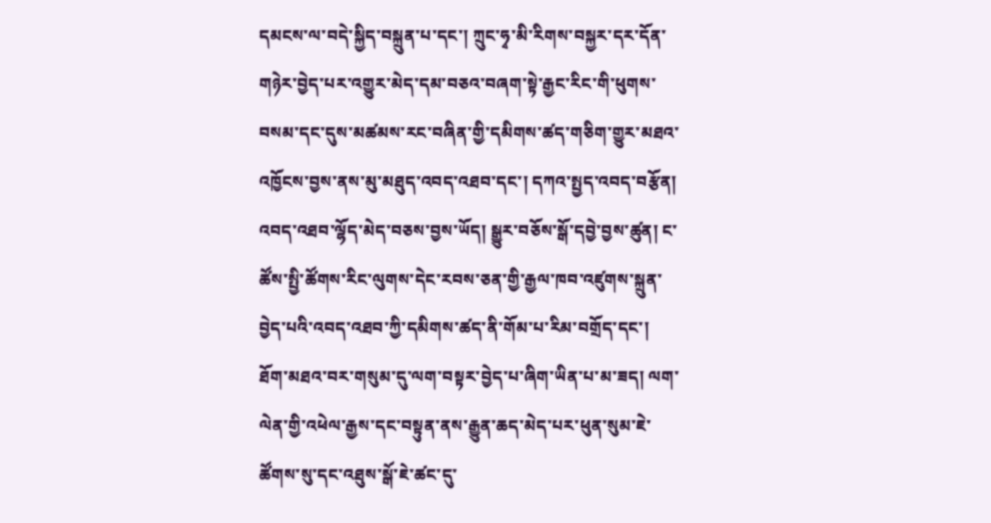དམངས་ལ་བདེ་སྐྱིད་བསྐྲུན་པ་དང་། ཀྲུང་ཧྭ་མི་རིགས་བསྐྱར་དར་དོན་གཉེར་བྱེད་པར་འགྱུར་མེད་དམ་བཅའ་བཞག་སྟེ་རྒྱང་རིང་གི་ཕུགས་བསམ་དང་དུས་མཚམས་རང་བཞིན་གྱི་དམིགས་ཚད་གཅིག་གྱུར་མཐའ་འཁྱོངས་བྱས་ནས་མུ་མཐུད་འབད་འཐབ་དང་། དཀའ་སྤྱད་འབད་བརྩོན། འབད་འཐབ་ལྷོད་མེད་བཅས་བྱས་ཡོད། སྒྱུར་བཅོས་སྒོ་དབྱེ་བྱས་ཚུན། ང་ཚོས་སྤྱི་ཚོགས་རིང་ལུགས་དེང་རབས་ཅན་གྱི་རྒྱལ་ཁབ་འཛུགས་སྐྲུན་བྱེད་པའི་འབད་འཐབ་ཀྱི་དམིགས་ཚད་ནི་གོམ་པ་རིམ་བགྲོད་དང་། ཐོག་མཐའ་བར་གསུམ་དུ་ལག་བསྟར་བྱེད་པ་ཞིག་ཡིན་པ་མ་ཟད། ལག་ལེན་གྱི་འཕེལ་རྒྱས་དང་བསྟུན་ནས་རྒྱུན་ཆད་མེད་པར་ཕུན་སུམ་ཇེ་ཚོགས་སུ་དང་འཐུས་སྒོ་ཇེ་ཚང་དུ་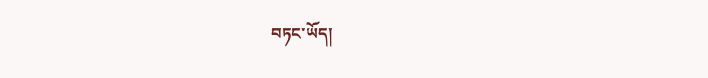བཏང་ཡོད།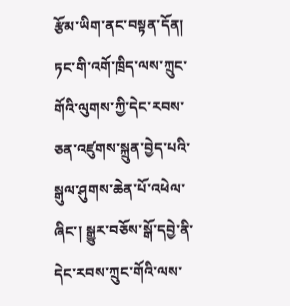རྩོམ་ཡིག་ནང་བསྟན་དོན། ཏང་གི་འགོ་ཁྲིད་ལས་ཀྲུང་གོའི་ལུགས་ཀྱི་དེང་རབས་ཅན་འཛུགས་སྐྲུན་བྱེད་པའི་སྒུལ་ཤུགས་ཆེན་པོ་འཕེལ་ཞིང་། སྒྱུར་བཅོས་སྒོ་དབྱེ་ནི་དེང་རབས་ཀྲུང་གོའི་ལས་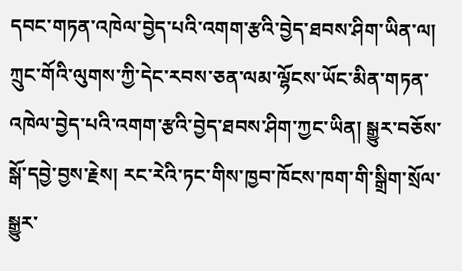དབང་གཏན་འཁེལ་བྱེད་པའི་འགག་རྩའི་བྱེད་ཐབས་ཤིག་ཡིན་ལ། ཀྲུང་གོའི་ལུགས་ཀྱི་དེང་རབས་ཅན་ལམ་ལྷོངས་ཡོང་མིན་གཏན་འཁེལ་བྱེད་པའི་འགག་རྩའི་བྱེད་ཐབས་ཤིག་ཀྱང་ཡིན། སྒྱུར་བཅོས་སྒོ་དབྱེ་བྱས་རྗེས། རང་རེའི་ཏང་གིས་ཁྱབ་ཁོངས་ཁག་གི་སྒྲིག་སྲོལ་སྒྱུར་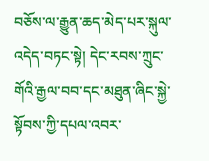བཅོས་ལ་རྒྱུན་ཆད་མེད་པར་སྐུལ་འདེད་བཏང་སྟེ། དེང་རབས་ཀྲུང་གོའི་རྒྱལ་བབ་དང་མཐུན་ཞིང་སྐྱེ་སྟོབས་ཀྱི་དཔལ་འབར་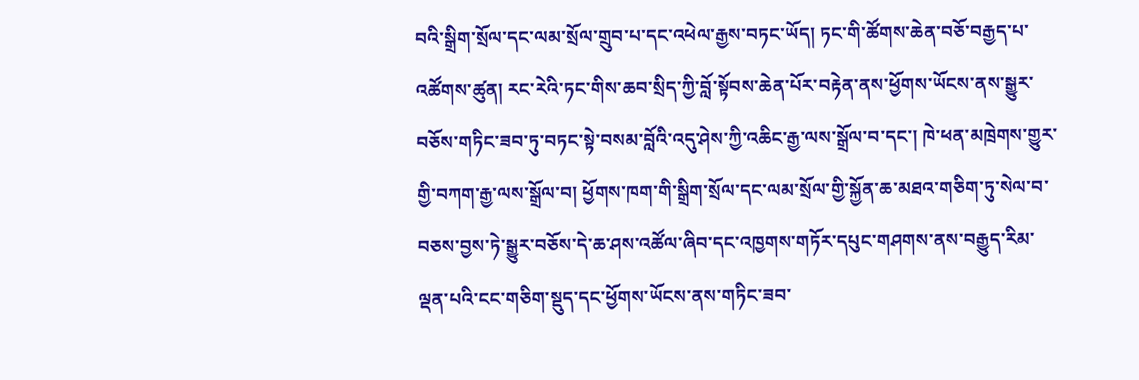བའི་སྒྲིག་སྲོལ་དང་ལམ་སྲོལ་གྲུབ་པ་དང་འཕེལ་རྒྱས་བཏང་ཡོད། ཏང་གི་ཚོགས་ཆེན་བཅོ་བརྒྱད་པ་འཚོགས་ཚུན། རང་རེའི་ཏང་གིས་ཆབ་སྲིད་ཀྱི་བློ་སྟོབས་ཆེན་པོར་བརྟེན་ནས་ཕྱོགས་ཡོངས་ནས་སྒྱུར་བཅོས་གཏིང་ཟབ་ཏུ་བཏང་སྟེ་བསམ་བློའི་འདུ་ཤེས་ཀྱི་འཆིང་རྒྱ་ལས་སྒྲོལ་བ་དང་། ཁེ་ཕན་མཁྲེགས་གྱུར་གྱི་བཀག་རྒྱ་ལས་སྒྲོལ་བ། ཕྱོགས་ཁག་གི་སྒྲིག་སྲོལ་དང་ལམ་སྲོལ་གྱི་སྐྱོན་ཆ་མཐའ་གཅིག་ཏུ་སེལ་བ་བཅས་བྱས་ཏེ་སྒྱུར་བཅོས་དེ་ཆ་ཤས་འཚོལ་ཞིབ་དང་འཁྱགས་གཏོར་དཔུང་གཤགས་ནས་བརྒྱུད་རིམ་ལྡན་པའི་ངང་གཅིག་སྡུད་དང་ཕྱོགས་ཡོངས་ནས་གཏིང་ཟབ་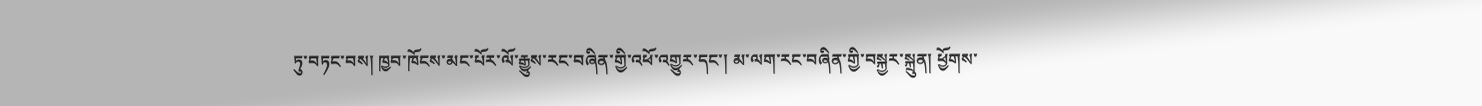ཏུ་བཏང་བས། ཁྱབ་ཁོངས་མང་པོར་ལོ་རྒྱུས་རང་བཞིན་གྱི་འཕོ་འགྱུར་དང་། མ་ལག་རང་བཞིན་གྱི་བསྐྱར་སྐྲུན། ཕྱོགས་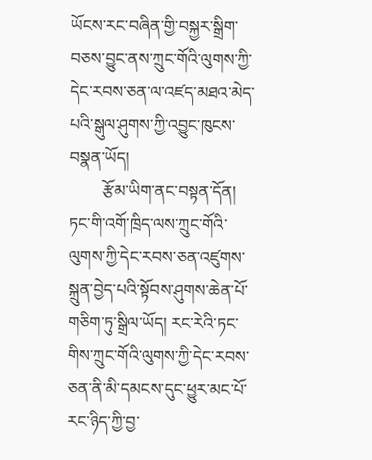ཡོངས་རང་བཞིན་གྱི་བསྐྱར་སྒྲིག་བཅས་བྱུང་ནས་ཀྲུང་གོའི་ལུགས་ཀྱི་དེང་རབས་ཅན་ལ་འཛད་མཐའ་མེད་པའི་སྒུལ་ཤུགས་ཀྱི་འབྱུང་ཁུངས་བསྣན་ཡོད།
        རྩོམ་ཡིག་ནང་བསྟན་དོན། ཏང་གི་འགོ་ཁྲིད་ལས་ཀྲུང་གོའི་ལུགས་ཀྱི་དེང་རབས་ཅན་འཛུགས་སྐྲུན་བྱེད་པའི་སྟོབས་ཤུགས་ཆེན་པོ་གཅིག་ཏུ་སྒྲིལ་ཡོད། རང་རེའི་ཏང་གིས་ཀྲུང་གོའི་ལུགས་ཀྱི་དེང་རབས་ཅན་ནི་མི་དམངས་དུང་ཕྱུར་མང་པོ་རང་ཉིད་ཀྱི་བྱ་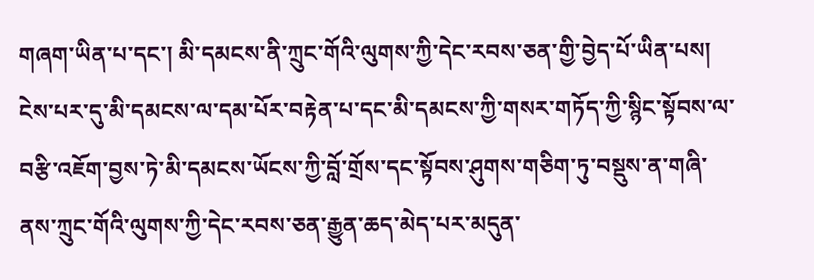གཞག་ཡིན་པ་དང་། མི་དམངས་ནི་ཀྲུང་གོའི་ལུགས་ཀྱི་དེང་རབས་ཅན་གྱི་བྱེད་པོ་ཡིན་པས། ངེས་པར་དུ་མི་དམངས་ལ་དམ་པོར་བརྟེན་པ་དང་མི་དམངས་ཀྱི་གསར་གཏོད་ཀྱི་སྙིང་སྟོབས་ལ་བརྩི་འཇོག་བྱས་ཏེ་མི་དམངས་ཡོངས་ཀྱི་བློ་གྲོས་དང་སྟོབས་ཤུགས་གཅིག་ཏུ་བསྡུས་ན་གཞི་ནས་ཀྲུང་གོའི་ལུགས་ཀྱི་དེང་རབས་ཅན་རྒྱུན་ཆད་མེད་པར་མདུན་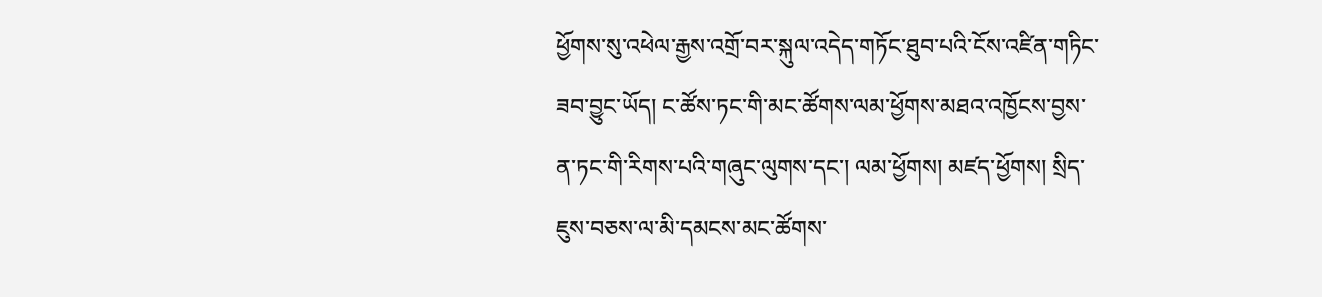ཕྱོགས་སུ་འཕེལ་རྒྱས་འགྲོ་བར་སྐུལ་འདེད་གཏོང་ཐུབ་པའི་ངོས་འཛིན་གཏིང་ཟབ་བྱུང་ཡོད། ང་ཚོས་ཏང་གི་མང་ཚོགས་ལམ་ཕྱོགས་མཐའ་འཁྱོངས་བྱས་ན་ཏང་གི་རིགས་པའི་གཞུང་ལུགས་དང་། ལམ་ཕྱོགས། མཛད་ཕྱོགས། སྲིད་ཇུས་བཅས་ལ་མི་དམངས་མང་ཚོགས་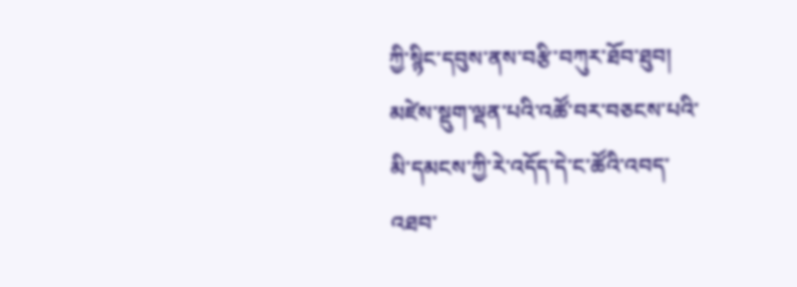ཀྱི་སྙིང་དབུས་ནས་བརྩི་བཀུར་ཐོབ་ཐུབ། མཛེས་སྡུག་ལྡན་པའི་འཚོ་བར་བཅངས་པའི་མི་དམངས་ཀྱི་རེ་འདོད་དེ་ང་ཚོའི་འབད་འཐབ་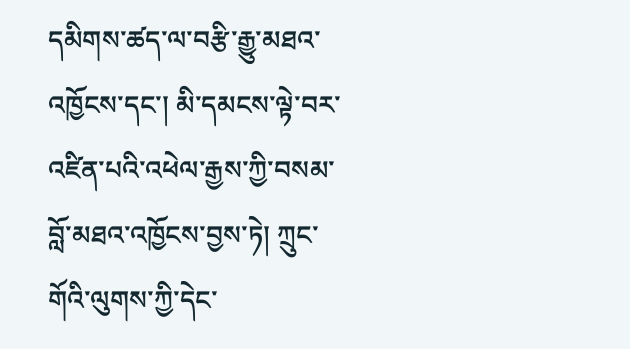དམིགས་ཚད་ལ་བརྩི་རྒྱུ་མཐའ་འཁྱོངས་དང་། མི་དམངས་ལྟེ་བར་འཛིན་པའི་འཕེལ་རྒྱས་ཀྱི་བསམ་བློ་མཐའ་འཁྱོངས་བྱས་ཏེ། ཀྲུང་གོའི་ལུགས་ཀྱི་དེང་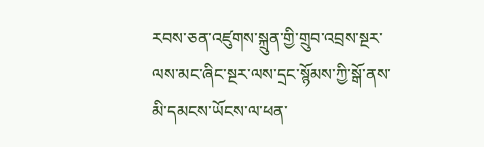རབས་ཅན་འཛུགས་སྐྲུན་གྱི་གྲུབ་འབྲས་སྔར་ལས་མང་ཞིང་སྔར་ལས་དྲང་སྙོམས་ཀྱི་སྒོ་ནས་མི་དམངས་ཡོངས་ལ་ཕན་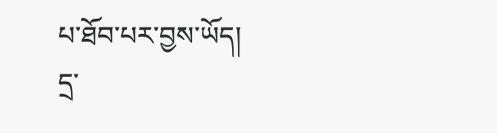པ་ཐོབ་པར་བྱས་ཡོད།
དྲ་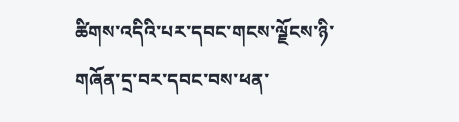ཚིགས་འདིའི་པར་དབང་གངས་ལྗོངས་ཉི་གཞོན་དྲ་བར་དབང་བས་ཕན་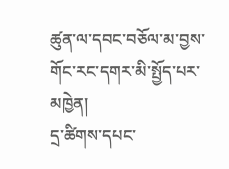ཚུན་ལ་དབང་བཅོལ་མ་བྱས་གོང་རང་དགར་མི་སྤྱོད་པར་མཁྱེན།
དྲ་ཚིགས་དཔང་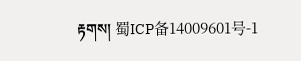རྟགས། 蜀ICP备14009601号-1